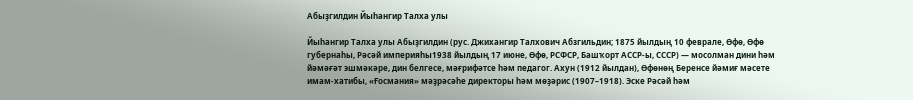Абыҙгилдин Йыһангир Талха улы

Йыһангир Талха улы Абыҙгилдин (рус. Джихангир Талхович Абзгильдин; 1875 йылдың 10 феврале, Өфө, Өфө губернаһы, Рәсәй империяһы1938 йылдың 17 июне, Өфө, РСФСР, Башҡорт АССР-ы, СССР) — мосолман дини һәм йәмәғәт эшмәкәре, дин белгесе, мәғрифәтсе һәм педагог. Ахун (1912 йылдан), Өфөнөң Беренсе йәмиғ мәсете имам-хатибы, «Ғосмания» мәҙрәсәһе директоры һәм мөҙәрис (1907–1918). Эске Рәсәй һәм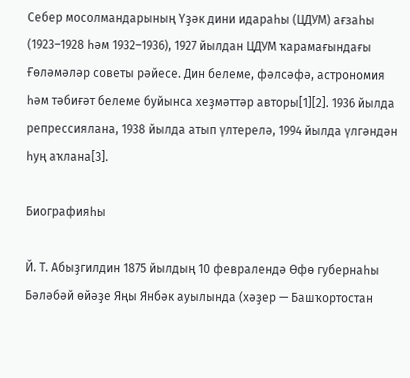Себер мосолмандарының Үҙәк дини идараһы (ЦДУМ) ағзаһы (1923–1928 һәм 1932–1936), 1927 йылдан ЦДУМ ҡарамағындағы Ғөләмәләр советы рәйесе. Дин белеме, фәлсәфә, астрономия һәм тәбиғәт белеме буйынса хеҙмәттәр авторы[1][2]. 1936 йылда репрессиялана, 1938 йылда атып үлтерелә, 1994 йылда үлгәндән һуң аҡлана[3].

Биографияһы

Й. Т. Абыҙгилдин 1875 йылдың 10 февралендә Өфө губернаһы Бәләбәй өйәҙе Яңы Янбәк ауылында (хәҙер — Башҡортостан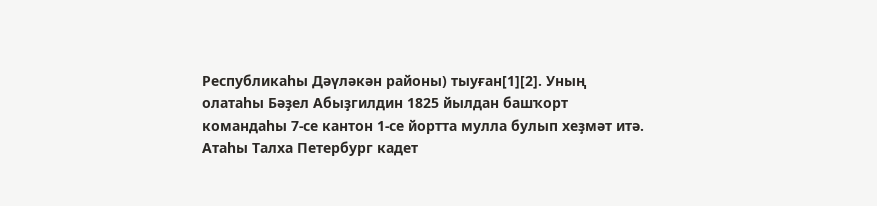Республикаһы Дәүләкән районы) тыуған[1][2]. Уның олатаһы Бәҙел Абыҙгилдин 1825 йылдан башҡорт командаһы 7-се кантон 1-се йортта мулла булып хеҙмәт итә. Атаһы Талха Петербург кадет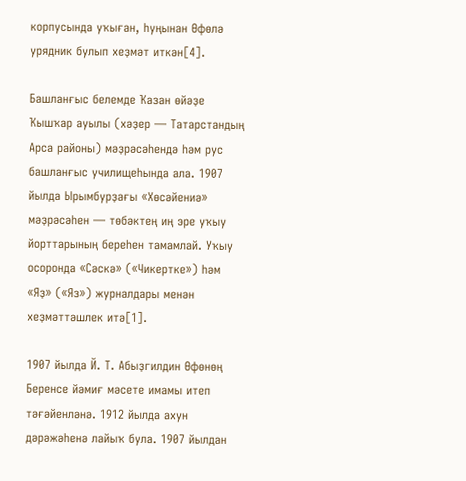корпусында уҡыған, һуңынан Өфөлә урядник булып хеҙмәт иткән[4].

Башланғыс белемде Ҡазан өйәҙе Ҡышҡар ауылы (хәҙер — Татарстандың Арса районы) мәҙрәсәһендә һәм рус башланғыс училищеһында ала. 1907 йылда Ырымбурҙағы «Хөсәйениә» мәҙрәсәһен — төбәктең иң эре уҡыу йорттарының береһен тамамлай. Уҡыу осоронда «Сәскә» («Чикертке») һәм «Яҙ» («Яз») журналдары менән хеҙмәттәшлек итә[1].

1907 йылда Й. Т. Абыҙгилдин Өфөнөң Беренсе йәмиғ мәсете имамы итеп тәғәйенләнә. 1912 йылда ахун дәрәжәһенә лайыҡ була. 1907 йылдан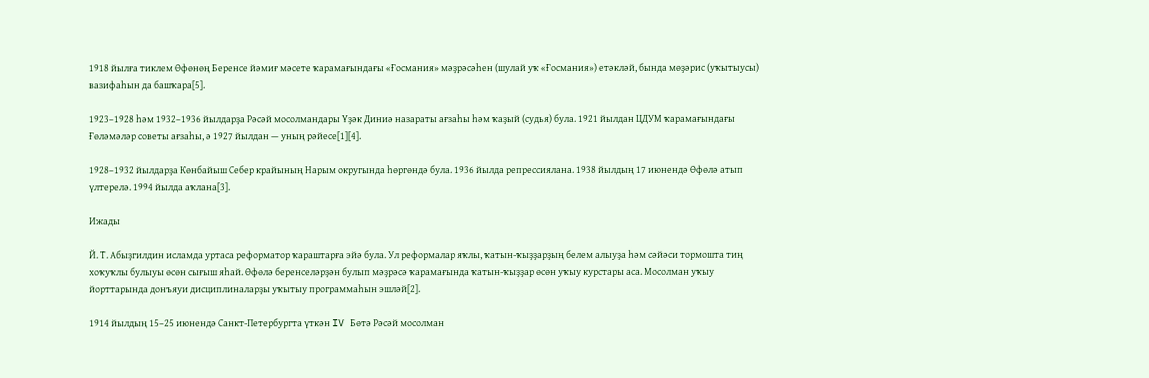1918 йылға тиклем Өфөнөң Беренсе йәмиғ мәсете ҡарамағындағы «Ғосмания» мәҙрәсәһен (шулай уҡ «Ғосмания») етәкләй, бында мөҙәрис (уҡытыусы) вазифаһын да башҡара[5].

1923–1928 һәм 1932–1936 йылдарҙа Рәсәй мосолмандары Үҙәк Диниә назараты ағзаһы һәм ҡаҙый (судья) була. 1921 йылдан ЦДУМ ҡарамағындағы Ғөләмәләр советы ағзаһы, ә 1927 йылдан — уның рәйесе[1][4].

1928–1932 йылдарҙа Көнбайыш Себер крайының Нарым округында һөргөндә була. 1936 йылда репрессиялана. 1938 йылдың 17 июнендә Өфөлә атып үлтерелә. 1994 йылда аҡлана[3].

Ижады

Й. Т. Абыҙгилдин исламда уртаса реформатор ҡараштарға эйә була. Ул реформалар яҡлы, ҡатын-ҡыҙҙарҙың белем алыуҙа һәм сәйәси тормошта тиң хоҡуҡлы булыуы өсөн сығыш яһай. Өфөлә беренселәрҙән булып мәҙрәсә ҡарамағында ҡатын-ҡыҙҙар өсөн уҡыу курстары аса. Мосолман уҡыу йорттарында донъяуи дисциплиналарҙы уҡытыу программаһын эшләй[2].

1914 йылдың 15–25 июнендә Санкт-Петербургта үткән IV Бөтә Рәсәй мосолман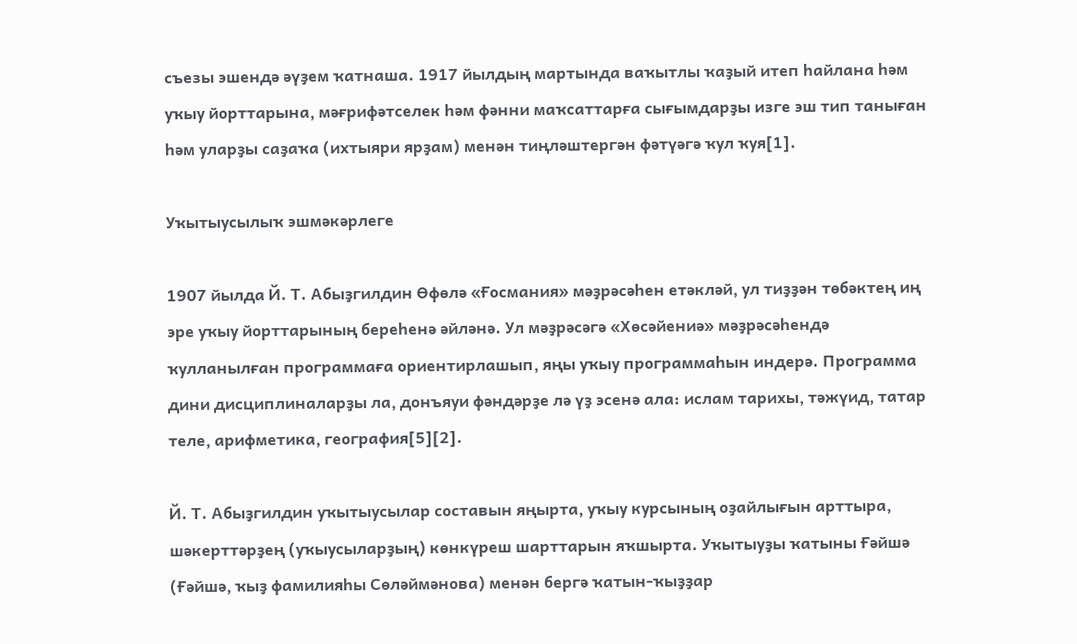съезы эшендә әүҙем ҡатнаша. 1917 йылдың мартында ваҡытлы ҡаҙый итеп һайлана һәм уҡыу йорттарына, мәғрифәтселек һәм фәнни маҡсаттарға сығымдарҙы изге эш тип таныған һәм уларҙы саҙаҡа (ихтыяри ярҙам) менән тиңләштергән фәтүәгә ҡул ҡуя[1].

Уҡытыусылыҡ эшмәкәрлеге

1907 йылда Й. Т. Абыҙгилдин Өфөлә «Ғосмания» мәҙрәсәһен етәкләй, ул тиҙҙән төбәктең иң эре уҡыу йорттарының береһенә әйләнә. Ул мәҙрәсәгә «Хөсәйениә» мәҙрәсәһендә ҡулланылған программаға ориентирлашып, яңы уҡыу программаһын индерә. Программа дини дисциплиналарҙы ла, донъяуи фәндәрҙе лә үҙ эсенә ала: ислам тарихы, тәжүид, татар теле, арифметика, география[5][2].

Й. Т. Абыҙгилдин уҡытыусылар составын яңырта, уҡыу курсының оҙайлығын арттыра, шәкерттәрҙең (уҡыусыларҙың) көнкүреш шарттарын яҡшырта. Уҡытыуҙы ҡатыны Ғәйшә (Ғәйшә, ҡыҙ фамилияһы Сөләймәнова) менән бергә ҡатын-ҡыҙҙар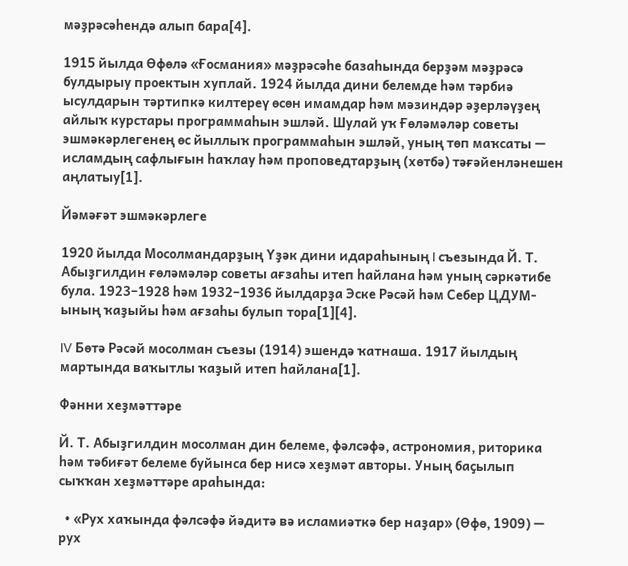мәҙрәсәһендә алып бара[4].

1915 йылда Өфөлә «Ғосмания» мәҙрәсәһе базаһында берҙәм мәҙрәсә булдырыу проектын хуплай. 1924 йылда дини белемде һәм тәрбиә ысулдарын тәртипкә килтереү өсөн имамдар һәм мәзиндәр әҙерләүҙең айлыҡ курстары программаһын эшләй. Шулай уҡ Ғөләмәләр советы эшмәкәрлегенең өс йыллыҡ программаһын эшләй, уның төп маҡсаты — исламдың сафлығын һаҡлау һәм проповедтарҙың (хөтбә) тәғәйенләнешен аңлатыу[1].

Йәмәғәт эшмәкәрлеге

1920 йылда Мосолмандарҙың Үҙәк дини идараһының I съезында Й. Т. Абыҙгилдин ғөләмәләр советы ағзаһы итеп һайлана һәм уның сәркәтибе була. 1923–1928 һәм 1932–1936 йылдарҙа Эске Рәсәй һәм Себер ЦДУМ-ының ҡаҙыйы һәм ағзаһы булып тора[1][4].

IV Бөтә Рәсәй мосолман съезы (1914) эшендә ҡатнаша. 1917 йылдың мартында ваҡытлы ҡаҙый итеп һайлана[1].

Фәнни хеҙмәттәре

Й. Т. Абыҙгилдин мосолман дин белеме, фәлсәфә, астрономия, риторика һәм тәбиғәт белеме буйынса бер нисә хеҙмәт авторы. Уның баҫылып сыҡҡан хеҙмәттәре араһында:

  • «Рух хаҡында фәлсәфә йәдитә вә исламиәткә бер наҙар» (Өфө, 1909) — рух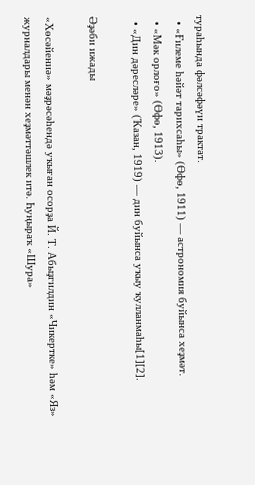тураһында фәлсәфәүи трактат.
  • «Ғилеме һәйәт тарихсаһы» (Өфө, 1911) — астрономия буйынса хеҙмәт.
  • «Мәк орлоғо» (Өфө, 1913).
  • «Дин дәресләре» (Ҡазан, 1919) — дин буйынса уҡыу ҡулланмаһы[1][2].

Әҙәби ижады

«Хөсәйениә» мәҙрәсәһендә уҡыған осорҙа Й. Т. Абыҙгилдин «Чикертке» һәм «Яз» журналдары менән хеҙмәттәшлек итә. Һуңыраҡ «Шура»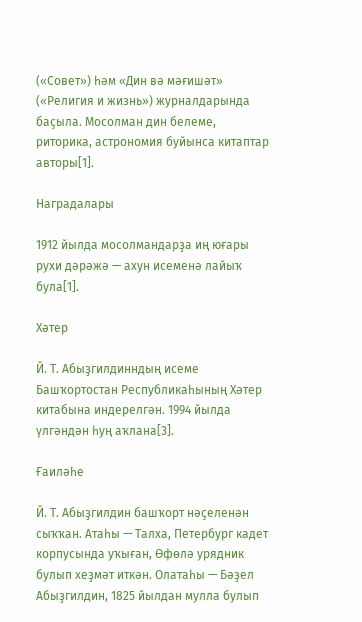(«Совет») һәм «Дин вә мәғишәт» («Религия и жизнь») журналдарында баҫыла. Мосолман дин белеме, риторика, астрономия буйынса китаптар авторы[1].

Наградалары

1912 йылда мосолмандарҙа иң юғары рухи дәрәжә — ахун исеменә лайыҡ була[1].

Хәтер

Й. Т. Абыҙгилдинндың исеме Башҡортостан Республикаһының Хәтер китабына индерелгән. 1994 йылда үлгәндән һуң аҡлана[3].

Ғаиләһе

Й. Т. Абыҙгилдин башҡорт нәҫеленән сыҡҡан. Атаһы — Талха, Петербург кадет корпусында уҡыған, Өфөлә урядник булып хеҙмәт иткән. Олатаһы — Бәҙел Абыҙгилдин, 1825 йылдан мулла булып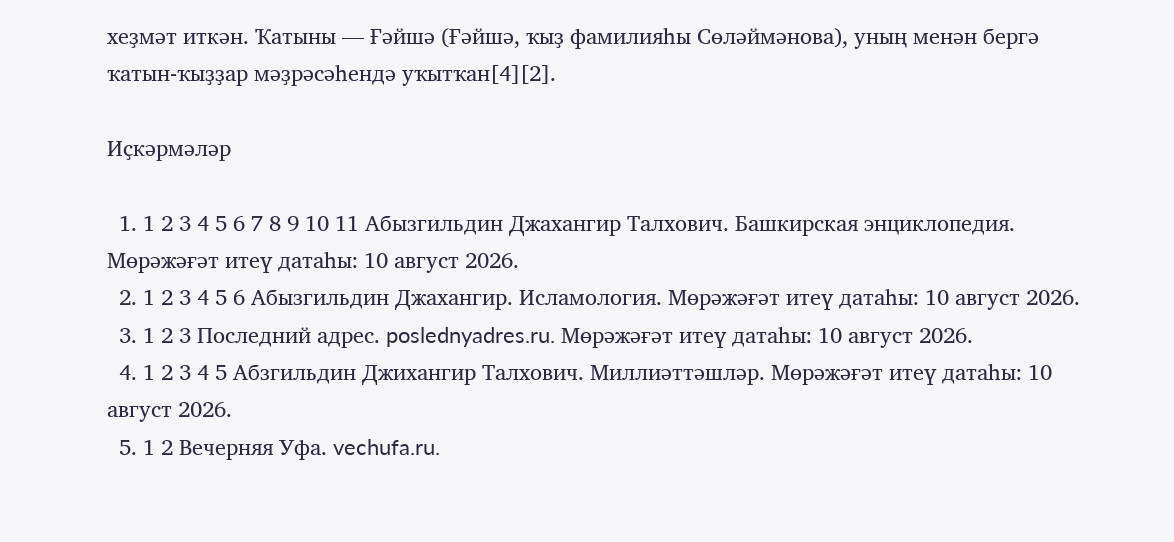хеҙмәт иткән. Ҡатыны — Ғәйшә (Ғәйшә, ҡыҙ фамилияһы Сөләймәнова), уның менән бергә ҡатын-ҡыҙҙар мәҙрәсәһендә уҡытҡан[4][2].

Иҫкәрмәләр

  1. 1 2 3 4 5 6 7 8 9 10 11 Абызгильдин Джахангир Талхович. Башкирская энциклопедия. Мөрәжәғәт итеү датаһы: 10 август 2026.
  2. 1 2 3 4 5 6 Абызгильдин Джахангир. Исламология. Мөрәжәғәт итеү датаһы: 10 август 2026.
  3. 1 2 3 Последний адрес. poslednyadres.ru. Мөрәжәғәт итеү датаһы: 10 август 2026.
  4. 1 2 3 4 5 Абзгильдин Джихангир Талхович. Миллиәттәшләр. Мөрәжәғәт итеү датаһы: 10 август 2026.
  5. 1 2 Вечерняя Уфа. vechufa.ru.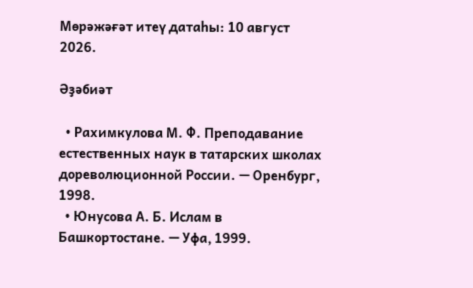Мөрәжәғәт итеү датаһы: 10 август 2026.

Әҙәбиәт

  • Рахимкулова М. Ф. Преподавание естественных наук в татарских школах дореволюционной России. — Оренбург, 1998.
  • Юнусова А. Б. Ислам в Башкортостане. — Уфа, 1999.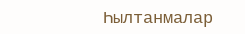Һылтанмалар